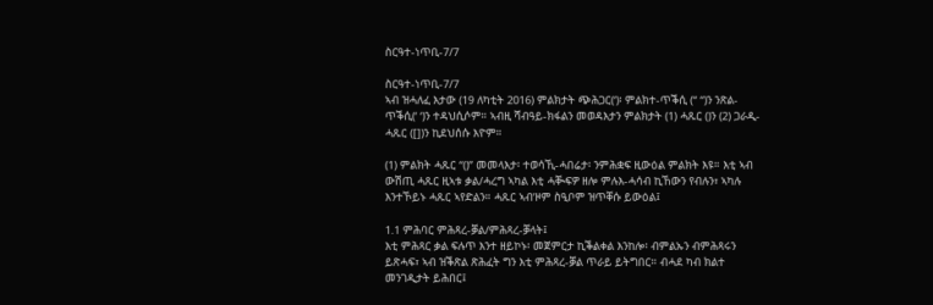ስርዓተ-ነጥቢ-7/7

ስርዓተ-ነጥቢ-7/7
ኣብ ዝሓለፈ እታው (19 ለካቲት 2016) ምልክታት ጭሕጋር(‘)፡ ምልክተ-ጥቕሲ (“ “)ን ንጽል-ጥቕሲ(‘ ‘)ን ተዳህሲሶም። ኣብዚ ሻብዓይ-ክፋልን መወዳእታን ምልክታት (1) ሓጹር ()ን (2) ጋራዲ-ሓጹር ([])ን ኪደህሰሱ እዮም።

(1) ምልክት ሓጹር “()” መመላእታ፡ ተወሳኺ-ሓበሬታ፡ ንምሕቋፍ ዚውዕል ምልክት እዩ። እቲ ኣብ ውሽጢ ሓጹር ዚኣቱ ቃል/ሓረግ ኣካል እቲ ሓቚፍዎ ዘሎ ምሉእ-ሓሳብ ኪኸውን የብሉን፣ ኣካሉ እንተኾይኑ ሓጹር ኣየድልን። ሓጹር ኣብ’ዞም ስዒቦም ዝጥቐሱ ይውዕል፤

1.1 ምሕባር ምሕጻረ-ቓል/ምሕጻረ-ቓላት፤
እቲ ምሕጻር ቃል ፍሉጥ እንተ ዘይኮኑ፡ መጀምርታ ኪቕልቀል እንከሎ፡ ብምልኡን ብምሕጻሩን ይጽሓፍ፣ ኣብ ዝቕጽል ጽሕፈት ግን እቲ ምሕጻረ-ቓል ጥራይ ይትግበር። ብሓደ ካብ ክልተ መንገዲታት ይሕበር፤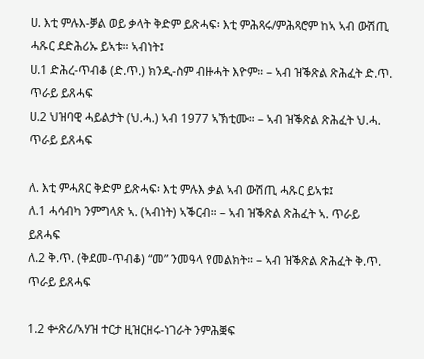ሀ. እቲ ምሉእ-ቓል ወይ ቃላት ቅድም ይጽሓፍ፡ እቲ ምሕጻሩ/ምሕጻሮም ከኣ ኣብ ውሽጢ ሓጹር ደድሕሪኡ ይኣቱ። ኣብነት፤
ሀ.1 ድሕረ-ጥብቆ (ድ.ጥ.) ክንዲ-ስም ብዙሓት እዮም። – ኣብ ዝቕጽል ጽሕፈት ድ.ጥ. ጥራይ ይጸሓፍ
ሀ.2 ህዝባዊ ሓይልታት (ህ.ሓ.) ኣብ 1977 ኣኽቲሙ። – ኣብ ዝቕጽል ጽሕፈት ህ.ሓ. ጥራይ ይጸሓፍ

ለ. እቲ ምሓጸር ቅድም ይጽሓፍ፡ እቲ ምሉእ ቃል ኣብ ውሽጢ ሓጹር ይኣቱ፤
ለ.1 ሓሳብካ ንምግላጽ ኣ. (ኣብነት) ኣቕርብ። – ኣብ ዝቕጽል ጽሕፈት ኣ. ጥራይ ይጸሓፍ
ለ.2 ቅ.ጥ. (ቅደመ-ጥብቆ) “መ” ንመዓላ የመልክት። – ኣብ ዝቕጽል ጽሕፈት ቅ.ጥ. ጥራይ ይጸሓፍ

1.2 ቍጽሪ/ኣሃዝ ተርታ ዚዝርዘሩ-ነገራት ንምሕቛፍ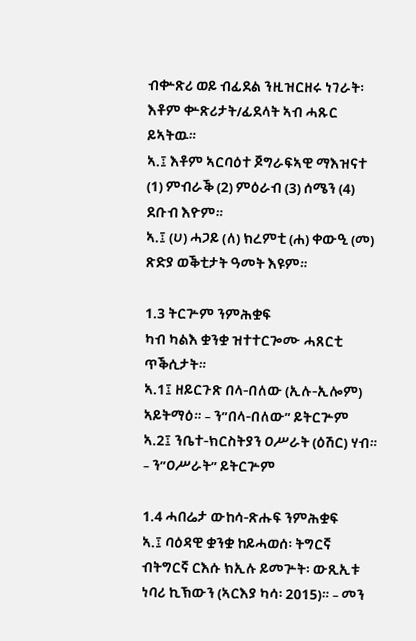ብቍጽሪ ወይ ብፊደል ንዚዝርዘሩ ነገራት፡ እቶም ቍጽሪታት/ፊደላት ኣብ ሓጹር ይኣትዉ።
ኣ.፤ እቶም ኣርባዕተ ጆግራፍኣዊ ማእዝናተ (1) ምብራቕ (2) ምዕራብ (3) ሰሜን (4) ደቡብ እዮም።
ኣ.፤ (ሀ) ሓጋይ (ለ) ክረምቲ (ሐ) ቀውዒ (መ) ጽድያ ወቕቲታት ዓመት እዩም።

1.3 ትርጕም ንምሕቋፍ
ካብ ካልእ ቋንቋ ዝተተርጐሙ ሓጸርቲ ጥቕሲታት።
ኣ.1፤ ዘይርጉጽ በላ-በለው (ኢሉ-ኢሎም) ኣይትማዕ። – ን”በላ-በለው” ይትርጕም
ኣ.2፤ ንቤተ-ክርስትያን ዐሥራት (ዕሽር) ሃብ። – ን”ዐሥራት” ይትርጕም

1.4 ሓበሬታ ውከሳ-ጽሑፍ ንምሕቋፍ
ኣ.፤ ባዕዳዊ ቋንቋ ከይሓወሰ፡ ትግርኛ ብትግርኛ ርእሱ ክኢሉ ይመጕት፡ ውጺኢቱ ነባሪ ኪኽውን (ኣርእያ ካሳ፡ 2015)። – መን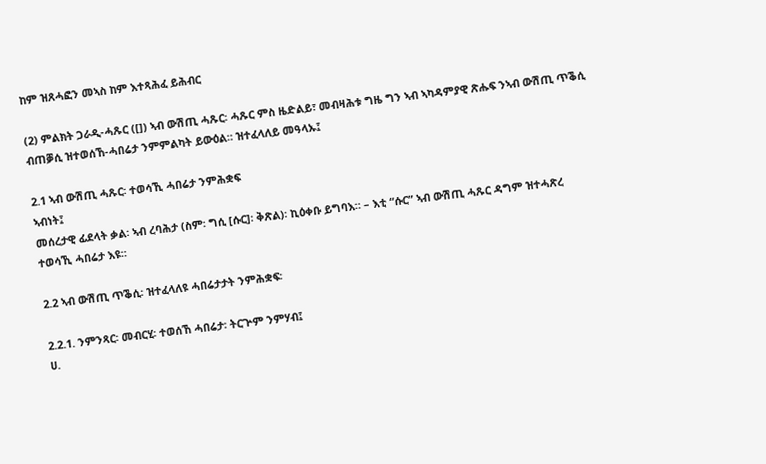ከም ዝጸሓፎን መኣስ ከም እተጻሕፈ ይሕብር

(2) ምልክት ጋራዲ-ሓጹር ([]) ኣብ ውሽጢ ሓጹር፡ ሓጹር ምስ ዜድልይ፣ መብዛሕቱ ግዜ ግን ኣብ ኣካዳምያዊ ጽሑፍ ንኣብ ውሽጢ ጥቕሲ ብጠቓሲ ዝተወሰኸ-ሓበሬታ ንምምልካት ይውዕል። ዝተፈላለይ መዓላኡ፤

2.1 ኣብ ውሽጢ ሓጹር፡ ተወሳኺ ሓበሬታ ንምሕቋፍ
ኣብነት፤
መሰረታዊ ፊደላት ቃል፡ ኣብ ረባሕታ (ስም፡ ግሲ [ሱር]፡ ቅጽል)፡ ኪዕቀቡ ይግባእ። – እቲ “ሱር” ኣብ ውሽጢ ሓጹር ዳግም ዝተሓጽረ ተወሳኺ ሓበሬታ እዩ።

2.2 ኣብ ውሽጢ ጥቕሲ፡ ዝተፈላለዩ ሓበሬታታት ንምሕቋፍ፡

2.2.1. ንምንጻር፡ መብርሂ፡ ተወሰኸ ሓበሬታ፡ ትርጕም ንምሃብ፤
ሀ.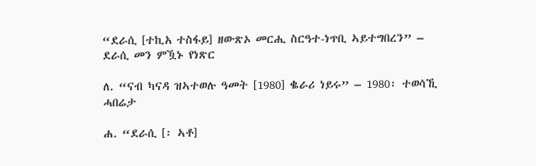“ደራሲ [ተኪአ ተስፋይ] ዘውጽኦ መርሒ ስርዓተ-ነጥቢ ኣይተግበረን” – ደራሲ መን ምዃኑ የነጽር

ለ. “ናብ ካናዳ ዝኣተወሉ ዓመት [1980] ቈራሪ ነይሩ” – 1980፡ ተወሳኺ ሓበሬታ

ሐ. “ደራሲ [፡ ኣቶ]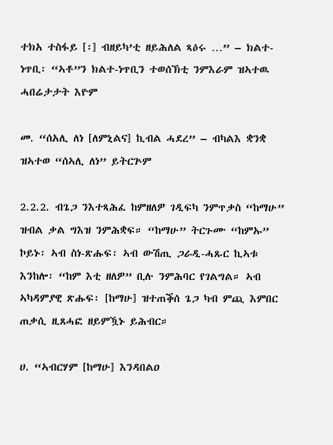ተክአ ተስፋይ [፡] ብዘይካ’ቲ ዘይሕለል ጻዕሩ …” – ክልተ-ነጥቢ፡ “ኣቶ”ን ክልተ-ነጥቢን ተወሰኽቲ ንምእራም ዝኣተዉ ሓበሬታታት እዮም

መ. “ሰአሊ ለነ [ለምኒልና] ኪብል ሓደረ” – ብካልእ ቋንቋ ዝኣተወ “ሰኣሊ ለነ” ይትርጕም

2.2.2. ብጌጋ ንእተጻሕፈ ከምዘለዎ ገዲፍካ ንምጥቃስ “ከማሁ” ዝብል ቃል ግእዝ ንምሕቋፍ። “ከማሁ” ትርጉሙ “ከምኡ” ኮይኑ፡ ኣብ ስነ-ጽሑፍ፡ ኣብ ውሽጢ ጋራዲ-ሓጹር ኪኣቱ እንከሎ፡ “ከም እቲ ዘለዎ” ቢሉ ንምሕባር የገልግል። ኣብ ኣካዳምያዊ ጽሑፍ፡ [ከማሁ] ዝተጠቕሰ ጌጋ ካብ ምጪ እምበር ጠቃሲ ዚጸሓፎ ዘይምዃኑ ይሕብር።

ሀ. “ኣብርሃም [ከማሁ] እንዳበልዐ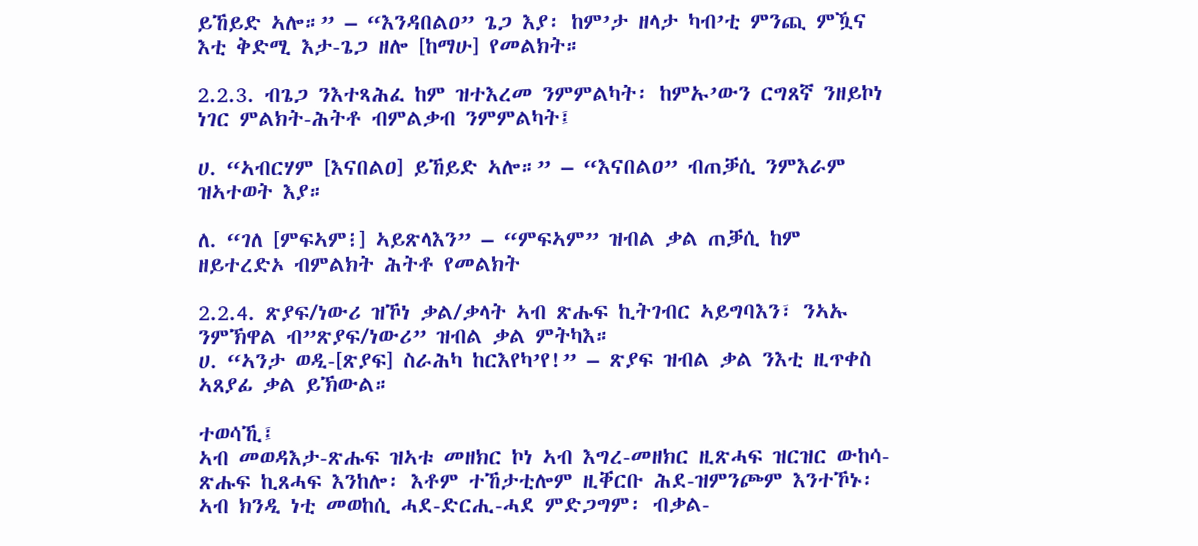ይኸይድ ኣሎ።” – “እንዳበልዐ” ጌጋ እያ፡ ከም’ታ ዘላታ ካብ’ቲ ምንጪ ምዃና እቲ ቅድሚ እታ-ጌጋ ዘሎ [ከማሁ] የመልክት።

2.2.3. ብጌጋ ንእተጻሕፈ ከም ዝተእረመ ንምምልካት፡ ከምኡ’ውን ርግጸኛ ንዘይኮነ ነገር ምልክት-ሕትቶ ብምልቃብ ንምምልካት፤

ሀ. “ኣብርሃም [እናበልዐ] ይኸይድ ኣሎ።” – “እናበልዐ” ብጠቓሲ ንምእራም ዝኣተወት እያ።

ለ. “ገለ [ምፍኣም፧] ኣይጽላእን” – “ምፍኣም” ዝብል ቃል ጠቓሲ ከም ዘይተረድኦ ብምልክት ሕትቶ የመልክት

2.2.4. ጽያፍ/ነውሪ ዝኾነ ቃል/ቃላት ኣብ ጽሑፍ ኪትገብር ኣይግባእን፣ ንኣኡ ንምኽዋል ብ”ጽያፍ/ነውሪ” ዝብል ቃል ምትካእ።
ሀ. “ኣንታ ወዲ-[ጽያፍ] ስራሕካ ከርእየካ’የ!” – ጽያፍ ዝብል ቃል ንእቲ ዚጥቀስ ኣጸያፊ ቃል ይኽውል።

ተወሳኺ፤
ኣብ መወዳእታ-ጽሑፍ ዝኣቱ መዘክር ኮነ ኣብ እግረ-መዘክር ዚጽሓፍ ዝርዝር ውከሳ-ጽሑፍ ኪጸሓፍ እንከሎ፡ እቶም ተኸታቲሎም ዚቐርቡ ሕደ-ዝምንጮም እንተኾኑ፡ ኣብ ክንዲ ነቲ መወከሲ ሓደ-ድርሒ-ሓደ ምድጋግም፡ ብቃል-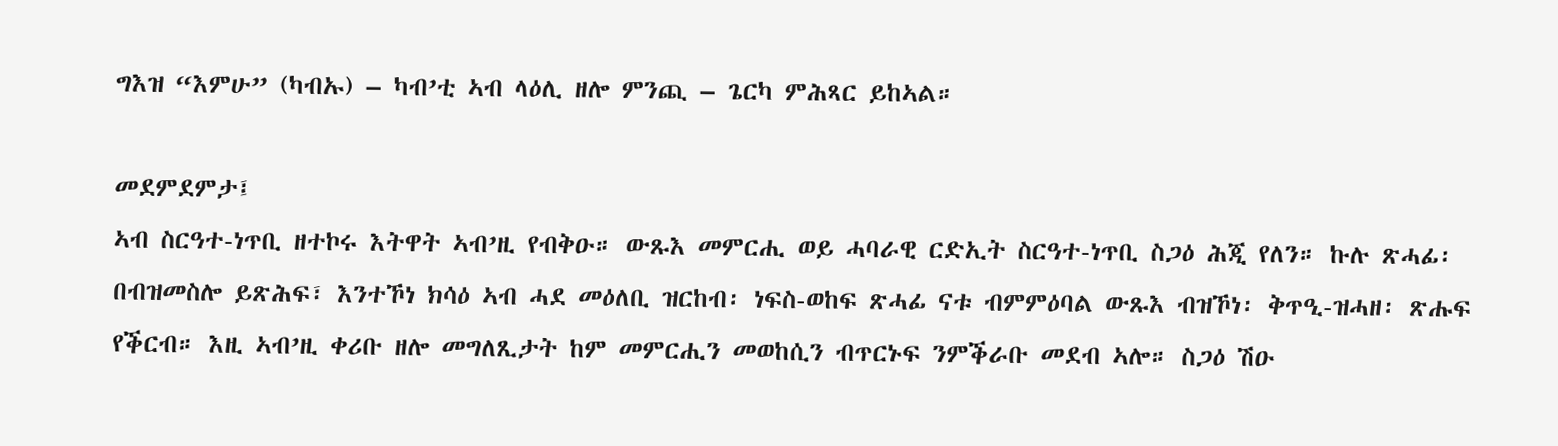ግእዝ “እምሁ” (ካብኡ) – ካብ’ቲ ኣብ ላዕሊ ዘሎ ምንጪ – ጌርካ ምሕጻር ይከኣል።

መደምደምታ፤
ኣብ ስርዓተ-ነጥቢ ዘተኮሩ እትዋት ኣብ’ዚ የብቅዑ። ውጹእ መምርሒ ወይ ሓባራዊ ርድኢት ስርዓተ-ነጥቢ ስጋዕ ሕጂ የለን። ኩሉ ጽሓፊ፡ በብዝመስሎ ይጽሕፍ፣ እንተኾነ ክሳዕ ኣብ ሓደ መዕለቢ ዝርከብ፡ ነፍስ-ወከፍ ጽሓፊ ናቱ ብምምዕባል ውጹእ ብዝኾነ፡ ቅጥዒ-ዝሓዘ፡ ጽሑፍ የቕርብ። እዚ ኣብ’ዚ ቀሪቡ ዘሎ መግለጺታት ከም መምርሒን መወከሲን ብጥርኑፍ ንምቕራቡ መደብ ኣሎ። ስጋዕ ሽዑ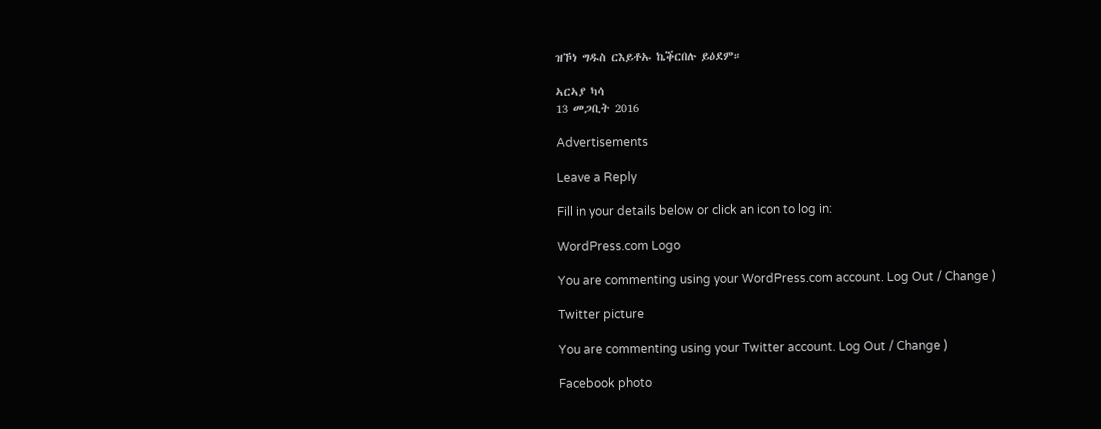ዝኾነ ግዱስ ርእይቶኡ ኬቕርበሉ ይዕደም።

ኣርኣያ ካሳ
13 መጋቢት 2016

Advertisements

Leave a Reply

Fill in your details below or click an icon to log in:

WordPress.com Logo

You are commenting using your WordPress.com account. Log Out / Change )

Twitter picture

You are commenting using your Twitter account. Log Out / Change )

Facebook photo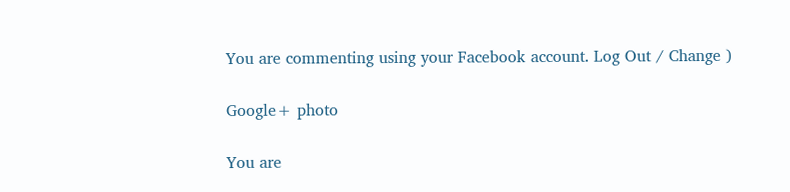You are commenting using your Facebook account. Log Out / Change )

Google+ photo

You are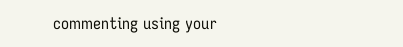commenting using your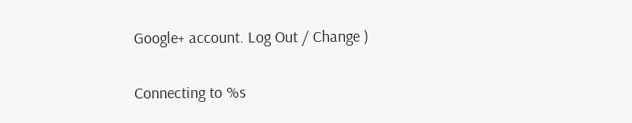Google+ account. Log Out / Change )

Connecting to %s